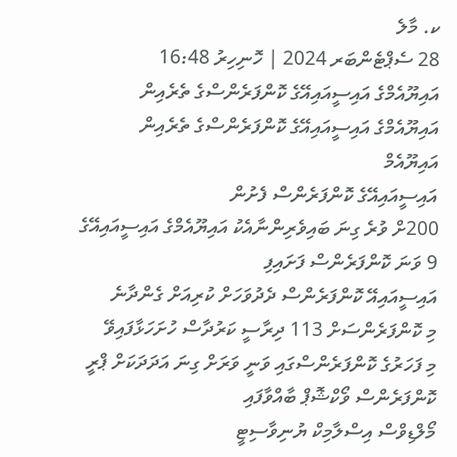ކ. މާލެ
28 ސެޕްޓެންބަރ 2024 | ހޮނިހިރު 16:48
އައިޔޫއެމްގެ އައިސީއައިއޭގެ ކޮންފަރެންސްގެ ތެރެއިން
އައިޔޫއެމްގެ އައިސީއައިއޭގެ ކޮންފަރެންސްގެ ތެރެއިން
އައިޔޫއެމް
އައިސީއައިއޭގެ ކޮންފަރެންސް ފެށުން
200ށް ވުރެ ގިނަ ބައިވެރިންނާއެކު އައިޔޫއެމްގެ އައިސީއައިއޭގެ 9 ވަނަ ކޮންފަރެންސް ފަށައިފި
އައިސީއައިއޭ ކޮންފަރެންސް ދެދުވަހަށް ކުރިއަށް ގެންދާނެ
މި ކޮންފަރެންސަށް 113 ދިރާސީ ކަރުދާސް ހުށަހަޅާފައިވޭ
މި ފަހަރުގެ ކޮންފަރެންސްގައި ވަނީ ވަރަށް ގިނަ އަދަދަކަށް ޕްރީ ކޮންފަރެންސް ވޯކްޝޮޕް ބާއްވާފައި
މޯލްޑިވްސް އިސްލާމިކް ޔުނިވާސިޓީ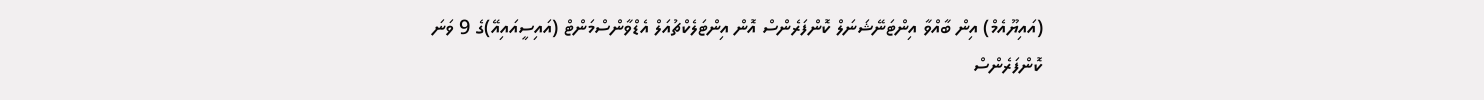(އައިޔޫއެމް) އިން ބާއްވާ އިންޓަނޭޝަނަލް ކޮންފަރެންސް އޮން އިންޓަލެކްޗުއަލް އެޑްވާންސްމަންޓް (އައިސީއައިއޭ)ގެ 9 ވަނަ ކޮންފަރެންސް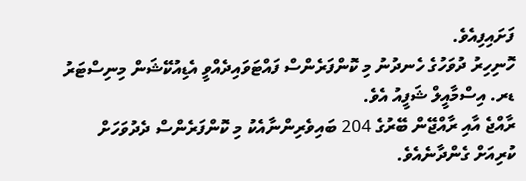ފަށައިފިއެވެ.
ހޮނިހިރު ދުވަހުގެ ހެނދުނު މި ކޮންފަރެންސް ފައްޓަވައިދެއްވީ އެޑިއުކޭޝަން މިނިސްޓަރު ޑރ. އިސްމާއީލް ޝަފީއު އެވެ.
ރާއްޖެ އާއި ރާއްޖޭން ބޭރުގެ 204 ބައިވެރިންނާއެކު މި ކޮންފަރެންސް ދެދުވަހަށް ކުރިއަށް ގެންދާނެއެވެ.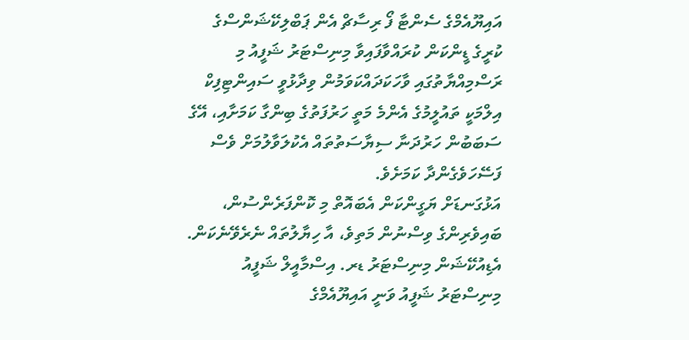އައިޔޫއެމްގެ ސެންޓާ ފޯ ރިސާޗް އެން ޕަބްލިކޭޝަންސްގެ ކުރީގެ ޑީންކަން ކުރައްވާފައިވާ މިނިސްޓަރު ޝަފީއު މި ރަސްމިއްޔާތުގައި ވާހަކަދައްކަވަމުން ވިދާޅުވީ ސައިންޓިފިކް އިލްމަކީ ތައުލީމުގެ އެންމެ މަތީ ހަރުފަތުގެ ބިންގާ ކަމަށާއި، އޭގެ ސަބަބުން ހަރުދަނާ ސިޔާސަތުތައް އެކުލަވާލުމަށް ވެސް ފަސޭހަވެގެންދާ ކަމަށެވެ.
އަޅުގަނޑަށް ޔަގީންކަން އެބައޮތް މި ކޮންފަރެންސުން، ބައިވެރިންގެ ވިސްނުން މަތިވެ، އާ ހިޔާލުތައް ނެރެވޭނެކަން.
އެޑިއުކޭޝަން މިނިސްޓަރު ޑރ. އިސްމާއީލް ޝަފީއު
މިނިސްޓަރު ޝަފީއު ވަނީ އައިޔޫއެމްގެ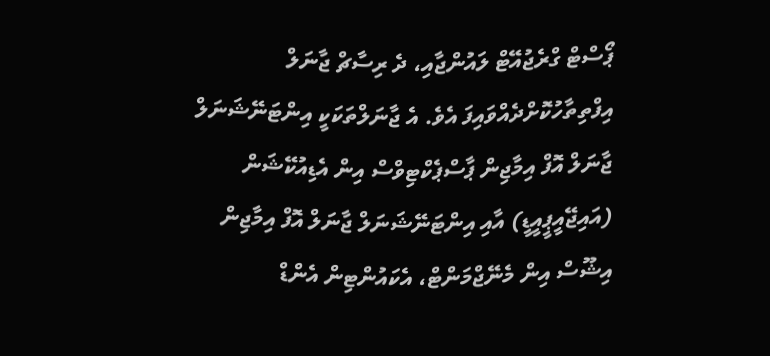ޕޯސްޓް ގްރެޖުއޭޓް ލައުންޖާއި، ދެ ރިސާޗް ޖާނަލް އިފްތިތާހުކޮށްދެއްވައިފަ އެވެ. އެ ޖާނަލްތަކަކީ އިންޓަނޭޝަނަލް ޖާނަލް އޮފް އިމާޖިން ޕާސްޕެކްޓިވްސް އިން އެޑިއުކޭޝަން (އައިޖޭއީޕީއީޑީ) އާއި އިންޓަނޭޝަނަލް ޖާނަލް އޮފް އިމާޖިން އިޝޫސް އިން މެނޭޖްމަންޓް، އެކައުންޓިން އެންޑް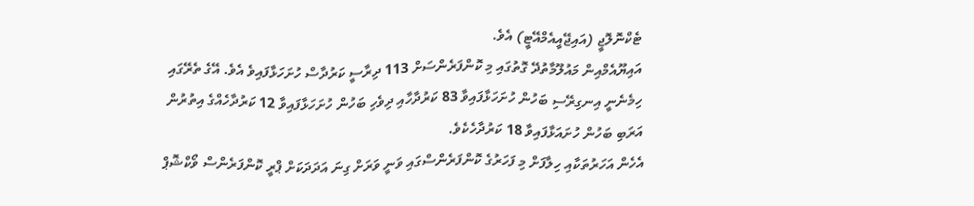ޓެކްނޮލޮޖީ (އައިޖޭއީއެމްއޭޓީ) އެވެ.
އައިޔޫއެމްއިން މައުލޫމާތުދޭ ގޮތުގައި މި ކޮންފަރެންސަށް 113 ދިރާސީ ކަރުދާސް ހުށަހަޅާފައިވެ އެވެ. އޭގެ ތެރޭގައި ހިމެނެނީ އިނގިރޭސި ބަހުން ހުށަހަޅާފައިވާ 83 ކަރުދާހާއި ދިވެހި ބަހުން ހުށަހަޅާފައިވާ 12 ކަރުދާހެއްގެ އިތުރުން އަރަބި ބަހުން ހުށައަޅާފައިވާ 18 ކަރުދާހެކެވެ.
އެހެން އަހަރުތަކާއި ހިލާފަށް މި ފަހަރުގެ ކޮންފަރެންސްގައި ވަނީ ވަރަށް ގިނަ އަދަދަކަށް ޕްރީ ކޮންފަރެންސް ވޯކްޝޮޕް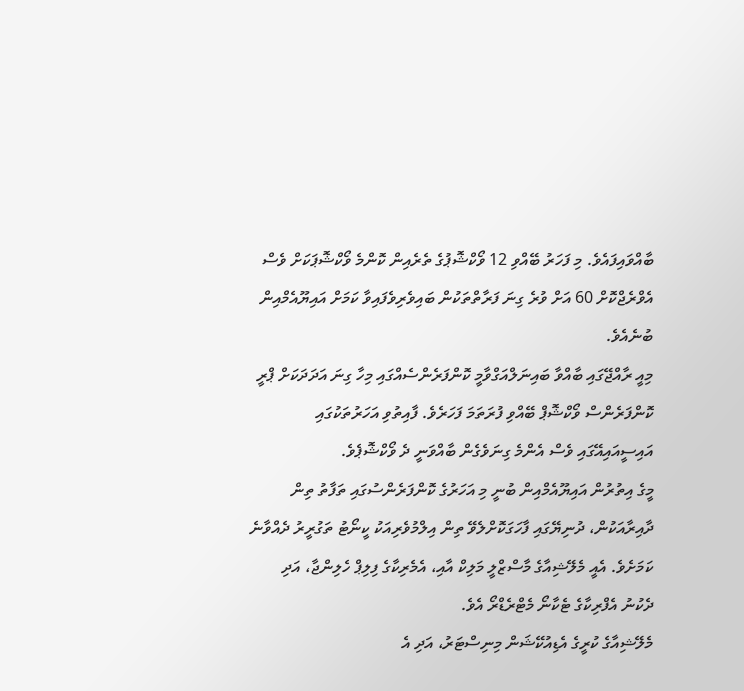ބާއްވައިފައެވެ. މި ފަހަރު ބޭއްވި 12 ވޯކްޝޮޕުގެ ތެރެއިން ކޮންމެ ވޯކްޝޮޕަކަށް ވެސް އެވްރެޖްކޮށް 60 އަށް ވުރެ ގިނަ ފަރާތްތަކުން ބައިވެރިވެފައިވާ ކަމަށް އައިޔޫއެމްއިން ބުނެއެވެ.
މިއީ ރާއްޖޭގައި ބާއްވާ ބައިނަލްއަގްވާމީ ކޮންފަރެންސެއްގައި މިހާ ގިނަ އަދަދަކަށް ޕްރީ ކޮންފަރެންސް ވޯކްޝޮޕް ބޭއްވި ފުރަތަމަ ފަހަރެވެ. ފާއިތުވި އަހަރުތަކުގައި އައިސީއައިއޭގައި ވެސް އެންމެ ގިނަވެގެން ބާއްވަނީ ދެ ވޯކްޝޮޕެވެ.
މީގެ އިތުރުން އައިޔޫއެމްއިން ބުނީ މި އަހަރުގެ ކޮންފަރެންސުގައި ތަފާތު ތިން ދާއިރާއަކުން، ދުނިޔޭގައި ފާހަގަކޮށްލެވޭ ތިން އިލްމުވެރިއަކު ކީނޯޓު ތަގުރީރު ދެއްވާނެ ކަމަށެވެ. އެއީ މެލޭޝިއާގެ މާސްޒްލީ މަލިކް އާއި، އެމެރިކާގެ ފިލިޕް ހެލިންޖާ، އަދި ދެކުނު އެފްރިކާގެ ޓެކާނޯ މެޓްރެޑްރޯ އެވެ.
މެލޭޝިއާގެ ކުރީގެ އެޑިއުކޭޝަން މިނިސްޓަރު، އަދި އެ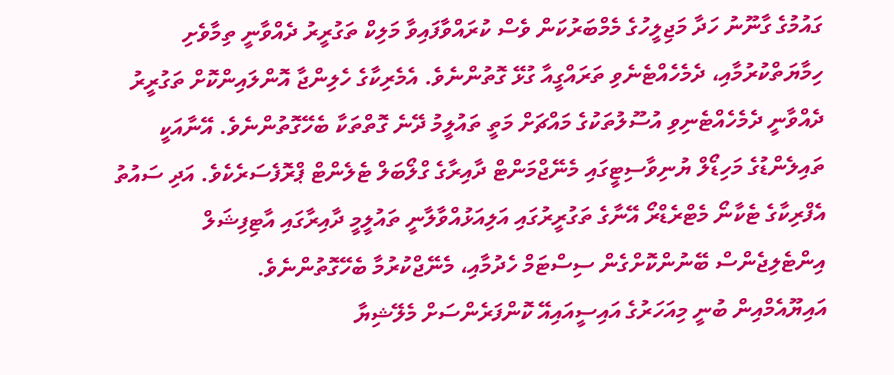ގައުމުގެ ގާނޫނު ހަދާ މަޖިލީހުގެ މެމްބަރުކަން ވެސް ކުރައްވާފައިވާ މަލިކް ތަގުރީރު ދެއްވާނީ ތިމާވެށި ހިމާޔަތްކުރުމާއި، ދެމެހެއްޓެނެވި ތަރައްގީއާ ގުޅޭ ގޮތުންނެވެ. އެމެރިކާގެ ހެލިންޖާ އޮންލައިންކޮށް ތަގުރީރު ދެއްވާނީ ދެމެހެއްޓެނިވި އުސޫލުތަކުގެ މައްޗަށް މަތީ ތައުލީމު ދޭނެ ގޮތްތަކާ ބެހޭގޮތުންނެވެ. އޭނާއަކީ ތައިލެންޑުގެ މަހިޑޯލް ޔުނިވާސިޓީގައި މެނޭޖްމަންޓް ދާއިރާގެ ގްލޯބަލް ޓެލެންޓް ޕްރޮފެސަރެކެވެ. އަދި ސައުތު އެފްރިކާގެ ޓެކާނޯ މެޓްރެޑްރޯ އޭނާގެ ތަގުރީރުގައި އަލިއަޅުއްވާލާނީ ތައުލީމީ ދާއިރާގައި އާޓިފިޝަލް އިންޓެލިޖެންސް ބޭނުންކޮށްގެން ސިސްޓަމް ހެދުމާއި، މެނޭޖްކުރުމާ ބެހޭގޮތުންނެވެ.
އައިޔޫއެމްއިން ބުނީ މިއަހަރުގެ އައިސީއައިއޭ ކޮންފަރެންސަށް މެލޭޝިޔާ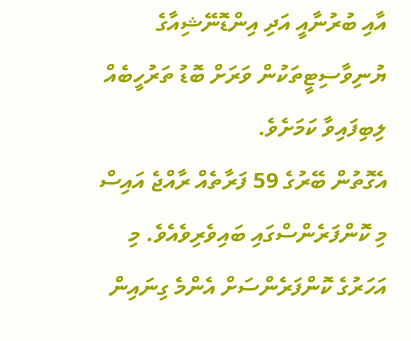އާއި ބުރުނާއީ އަދި އިންޑޮނޭޝިއާގެ ޔުނިވާސިޓީތަކުން ވަރަށް ބޮޑު ތަރުހީބެއް ލިބިފައިވާ ކަމަށެވެ.
އެގޮތުން ބޭރުގެ 59 ފަރާތެއް ރާއްޖެ އައިސް މި ކޮންފަރެންސްގައި ބައިވެރިވެއެވެ. މި އަހަރުގެ ކޮންފަރެންސަށް އެންމެ ގިނައިން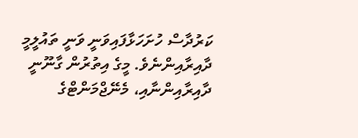ކަރުދާސް ހުށަހަޅާފައިވަނީ ވަނީ ތައުލީމީ ދާއިރާއިންނެވެ. މީގެ އިތުރުން ގާނޫނީ ދާއިރާއިންނާއި، މެނޭޖްމަންޓްގެ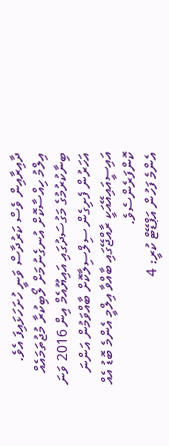ދާއިރާއިން ވެސް ކަރުދާސް ވަނީ ހުށަހަޅައިފަ އެވެ.
އިލްމު ހިއްސާކޮށް އުނގެނުމަށް ލޯބިކުރާ މުޖުތަމައެއް ބިނާކުރުމުގެ މަގުސަދުގައި އައިޔޫއެމް އިން 2016 ވަނަ އަހަރުން ފެށިގެން ސިލްސިލާކޮށް ބާއްވަމުން އަންނަ އައިސީއައިއޭއަކީ ރާއްޖޭގައި ބާއްވާ އިލްމީ އެންމެ ބޮޑު އެއް ކޮންފަރެންސެވެ.
އެންމެ ފަހުން އަޕްޑޭޓް ކުރީ: 4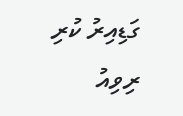ގަޑިއިރު ކުރި
ރިވިއު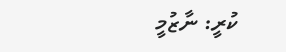ކުރީ: ނާޒުމީ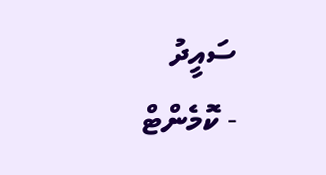ސައީދު
- ކޮމެންޓް